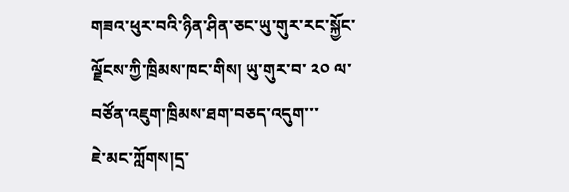གཟའ་ཕུར་བའི་ཉིན་ཤིན་ཅང་ཡུ་གུར་རང་སྐྱོང་ལྗོངས་ཀྱི་ཁྲིམས་ཁང་གིས། ཡུ་གུར་བ་ ༢༠ ལ་བཙོན་འཇུག་ཁྲིམས་ཐག་བཅད་འདུག་་་
ཇེ་མང་ཀློགས།དྲ་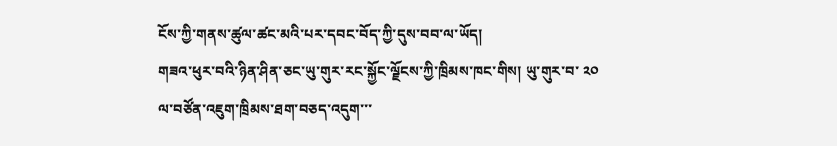ངོས་ཀྱི་གནས་ཚུལ་ཚང་མའི་པར་དབང་བོད་ཀྱི་དུས་བབ་ལ་ཡོད།
གཟའ་ཕུར་བའི་ཉིན་ཤིན་ཅང་ཡུ་གུར་རང་སྐྱོང་ལྗོངས་ཀྱི་ཁྲིམས་ཁང་གིས། ཡུ་གུར་བ་ ༢༠ ལ་བཙོན་འཇུག་ཁྲིམས་ཐག་བཅད་འདུག་་་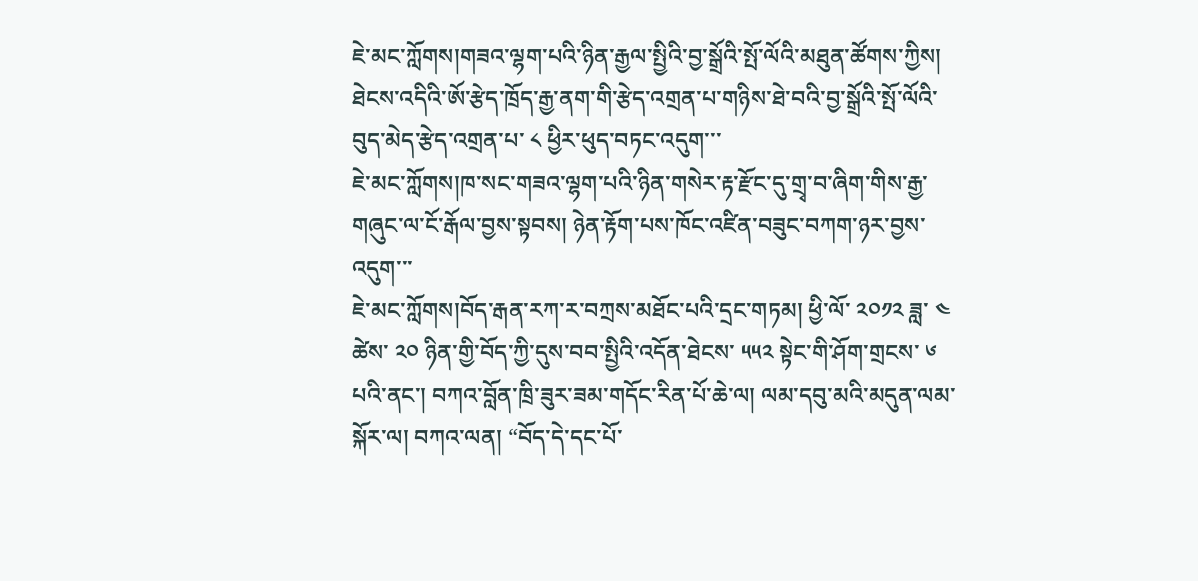ཇེ་མང་ཀློགས།གཟའ་ལྷག་པའི་ཉིན་རྒྱལ་སྤྱིའི་བྱ་སྒྲོའི་སྤོ་ལོའི་མཐུན་ཚོགས་ཀྱིས། ཐེངས་འདིའི་ཨོ་རྩེད་ཁྲོད་རྒྱ་ནག་གི་རྩེད་འགྲན་པ་གཉིས་ཐེ་བའི་བྱ་སྒྲོའི་སྤོ་ལོའི་བུད་མེད་རྩེད་འགྲན་པ་ ༨ ཕྱིར་ཕུད་བཏང་འདུག་་་
ཇེ་མང་ཀློགས།ཁ་སང་གཟའ་ལྷག་པའི་ཉིན་གསེར་རྟ་རྫོང་དུ་གྲྭ་བ་ཞིག་གིས་རྒྱ་གཞུང་ལ་ངོ་རྒོལ་བྱས་སྟབས། ཉེན་རྟོག་པས་ཁོང་འཛིན་བཟུང་བཀག་ཉར་བྱས་འདུག་་་
ཇེ་མང་ཀློགས།བོད་རྒན་རཀ་ར་བཀྲས་མཐོང་པའི་དྲང་གཏམ། ཕྱི་ལོ་ ༢༠༡༢ ཟླ་ ༤ ཚེས་ ༢༠ ཉིན་གྱི་བོད་ཀྱི་དུས་བབ་སྤྱིའི་འདོན་ཐེངས་ ༥༥༢ སྟེང་གི་ཤོག་གྲངས་ ༦ པའི་ནང་། བཀའ་བློན་ཁྲི་ཟུར་ཟམ་གདོང་རིན་པོ་ཆེ་ལ། ལམ་དབུ་མའི་མདུན་ལམ་སྐོར་ལ། བཀའ་ལན། “བོད་དེ་དང་པོ་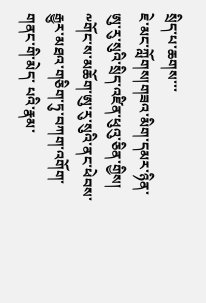སྲིད་པ་ཆགས་་་
ཇེ་མང་ཀློགས།གཟའ་མིག་དམར་ཉིན་ཨུ་རུ་སུའི་སྲིད་འཛིན་ཕུའུ་ཅིན་གྱིས། ༸གོང་ས་མཆོག་ཨུ་རུ་སུའི་ནང་ཕེབས་རྒྱུར་མཐའ་གཅིག་ཏུ་བཀག་འགོག་གནང་གི་མེད་ པའི་རྣམ་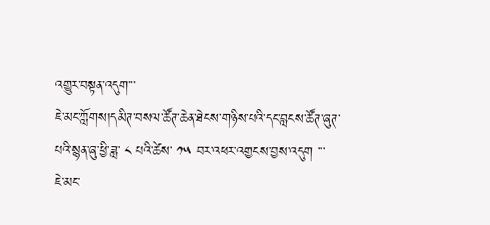འགྱུར་བསྟན་འདུག་་་
ཇེ་མང་ཀློགས།དམིཊ་བསལ་ཚོཊ་ཆེན་ཐེངས་གཉིས་པའི་དང་བླངས་ཚོཊ་ཞུཊ་པའི་སྙན་ཞུ་ཕྱི་ཟླ་ ༨ པའི་ཚེས་ ༡༥ བར་འཕར་འགྱངས་བྱས་འདུག ་་་
ཇེ་མང་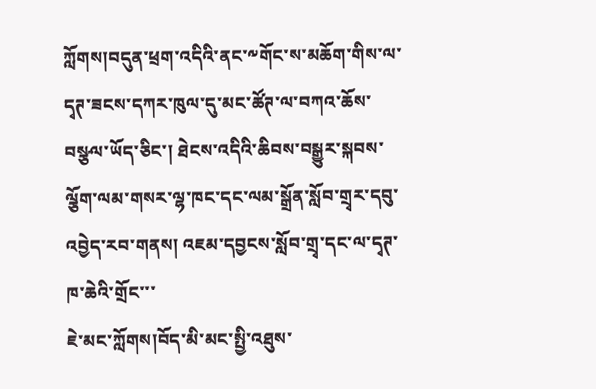ཀློགས།བདུན་ཕྲག་འདིའི་ནང་༸གོང་ས་མཆོག་གིས་ལ་དྭཊ་ཟངས་དཀར་ཁུལ་དུ་མང་ཚོཊ་ལ་བཀའ་ཆོས་བསྩལ་ཡོད་ཅིང་། ཐེངས་འདིའི་ཆིབས་བསྒྱུར་སྐབས་ལྕོག་ལམ་གསར་ལྷ་ཁང་དང་ལམ་སྒྲོན་སློབ་གྲྭར་དབུ་འབྱེད་རབ་གནས། འཇམ་དབྱངས་སློབ་གྲྭ་དང་ལ་དྭཊ་ཁ་ཆེའི་གྲོང་་་
ཇེ་མང་ཀློགས།བོད་མི་མང་སྤྱི་འཐུས་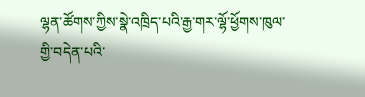ལྷན་ཚོགས་ཀྱིས་སྣེ་འཁྲིད་པའི་རྒྱ་གར་ལྷོ་ཕྱོགས་ཁུལ་གྱི་བདེན་པའི་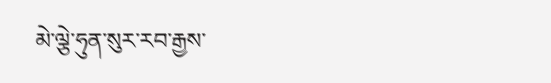མེ་ལྕེ་ཧུན་སུར་རབ་རྒྱས་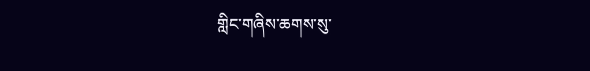གླིང་གཞིས་ཆགས་སུ་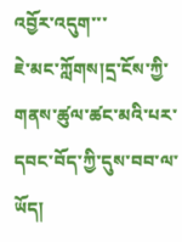འབྱོར་འདུག་་་
ཇེ་མང་ཀློགས།དྲ་ངོས་ཀྱི་གནས་ཚུལ་ཚང་མའི་པར་དབང་བོད་ཀྱི་དུས་བབ་ལ་ཡོད།